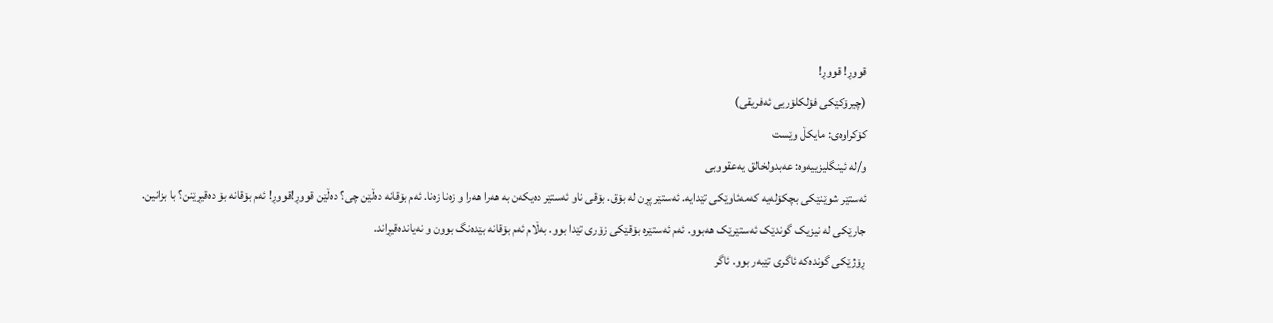قووڕ! قووڕ!
(چیرۆکێکی فۆلکلۆریی ئەفریقی)
کۆکراوەی: مایکڵ وێست
و/لە ئینگلیزییەوە: عەبدولخالق یەعقووبی
ئەستێر شوێنێکی بچکۆلەیە کەمەئاوێکی تێدایە. ئەستێر پڕن لە بۆق. بۆقی ناو ئەستێر دەیکەن بە هەرا هەرا و زەنا زەنا. ئەم بۆقانە دەڵێن چی؟ دەڵێن قووڕ!قووڕ! ئەم بۆقانە بۆ دەقیڕێنن؟ با بزانین.
جارێکی لە نیزیک گوندێک ئەستێرێک هەبوو. ئەم ئەستێرە بۆقێکی زۆری تێدا بوو. بەڵام ئەم بۆقانە بێدەنگ بوون و نەیاندەقیڕاند.
ڕۆژێکی گوندەکە ئاگری تێبەر بوو. ئاگر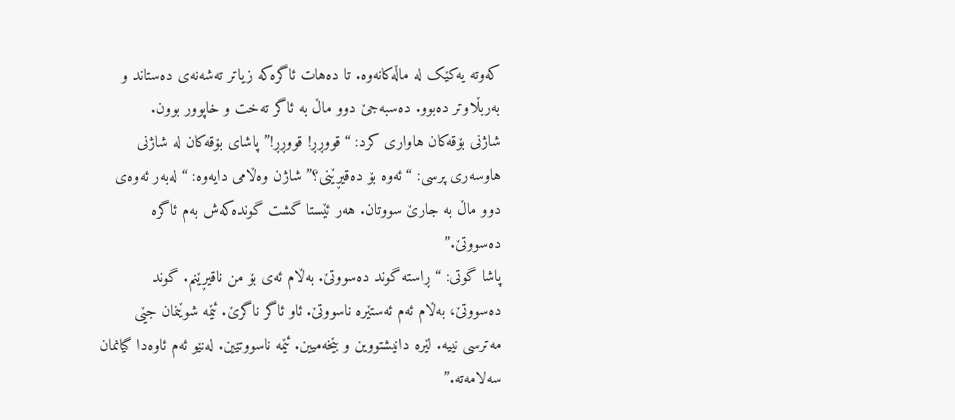کەوتە یەکێک لە ماڵەکانەوە. تا دەهات ئاگرەکە زیاتر تەشەنەی دەستاند و بەربڵاوتر دەبوو. دەسبەجێ دوو ماڵ بە ئاگر تەخت و خاپوور بوون.
شاژنی بۆقەکان هاواری کرد: “قووڕڕ! قووڕڕ!” پاشای بۆقەکان لە شاژنی هاوسەری پرسی: “ئەوە بۆ دەقیڕێنی؟” شاژن وەڵامی دایەوە: “لەبەر ئەوەی دوو ماڵ بە جارێ سووتان. هەر ئێستا گشت گوندەکەش بەم ئاگرە دەسووتێ.”
پاشا گوتی: “ڕاستە گوند دەسووتێ. بەڵام ئەی بۆ من ناقیڕێنم. گوند دەسووتێ، بەڵام ئەم ئەستێرە ناسووتێ. ئاو ئاگر ناگرێ. ئێمە شوێنمان جێی مەترسی نییە. لێرە دانیشتووین و بێخەمیین. ئێمە ناسووتێین. لەنێو ئەم ئاوەدا گیانمان سەلامەتە.”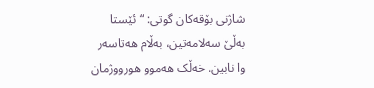شاژنی بۆقەکان گوتی: “ئێستا بەڵێ سەلامەتین، بەڵام هەتاسەر وا نابین. خەڵک هەموو هورووژمان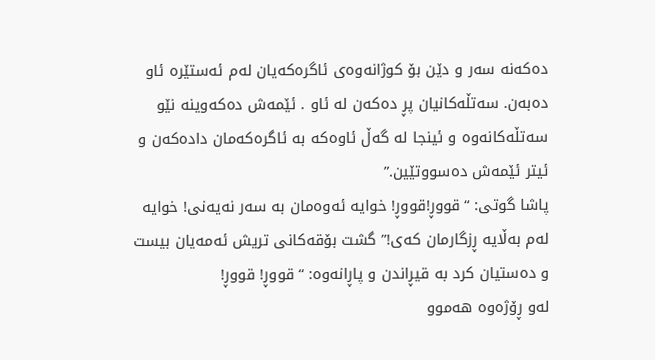دەکەنە سەر و دێن بۆ کوژانەوەی ئاگرەکەیان لەم ئەستێرە ئاو دەبەن. سەتڵەکانیان پڕ دەکەن لە ئاو . ئێمەش دەکەوینە نێو سەتڵەکانەوە و ئینجا لە گەڵ ئاوەکە بە ئاگرەکەمان دادەکەن و ئیتر ئێمەش دەسووتێین.”
پاشا گوتی: “قووڕ!قووڕ! خوایە ئەوەمان بە سەر نەیەنی! خوایە لەم بەڵایە ڕزگارمان کەی!” گشت بۆقەکانی تریش ئەمەیان بیست و دەستیان کرد بە قیڕاندن و پاڕانەوە: “قووڕ! قووڕ!
لەو ڕۆژەوە هەموو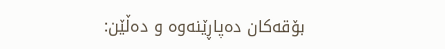بۆقەکان دەپاڕێنەوە و دەڵێن: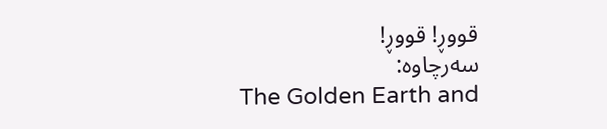قووڕ! قووڕ!
سەرچاوە:
The Golden Earth and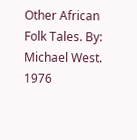Other African Folk Tales. By: Michael West. 1976